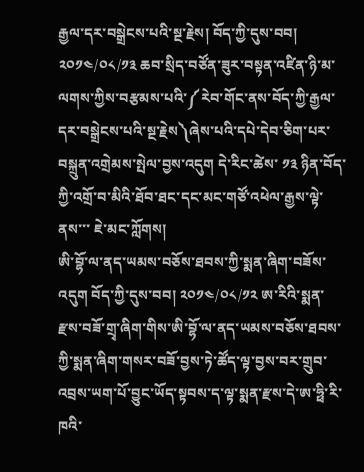རྒྱལ་དར་བསྒྲེངས་པའི་སྔ་རྗེས། བོད་ཀྱི་དུས་བབ། ༢༠༡༤/༠༨/༡༣ ཆབ་སྲིད་བཙོན་ཟུར་བསྟན་འཛིན་ཉི་མ་ལགས་ཀྱིས་བརྩམས་པའི་༼རེབ་གོང་ནས་བོད་ཀྱི་རྒྱལ་དར་བསྒྲེངས་པའི་སྔ་རྗེས༽ཞེས་པའི་དཔེ་དེབ་ཅིག་པར་བསྐྲུན་འགྲེམས་སྤེལ་བྱས་འདུག དེ་རིང་ཚེས་ ༡༣ ཉིན་བོད་ཀྱི་འགྲོ་བ་མིའི་ཐོབ་ཐང་དང་མང་གཙོ་འཕེལ་རྒྱས་ལྟེ་ནས་་་ ཇེ་མང་ཀློགས།
ཨི་བྷོ་ལ་ནད་ཡམས་བཅོས་ཐབས་ཀྱི་སྨན་ཞིག་བཟོས་འདུག བོད་ཀྱི་དུས་བབ། ༢༠༡༤/༠༨/༡༢ ཨ་རིའི་སྨན་རྫས་བཟོ་གྲྭ་ཞིག་གིས་ཨི་བྷོ་ལ་ནད་ཡམས་བཅོས་ཐབས་ཀྱི་སྨན་ཞིག་གསར་བཟོ་བྱས་ཏེ་ཚོད་ལྟ་བྱས་བར་གྲུབ་འབྲས་ཡག་པོ་བྱུང་ཡོད་སྟབས་ད་ལྟ་སྨན་རྫས་དེ་ཨ་ཧྥི་རི་ཁའི་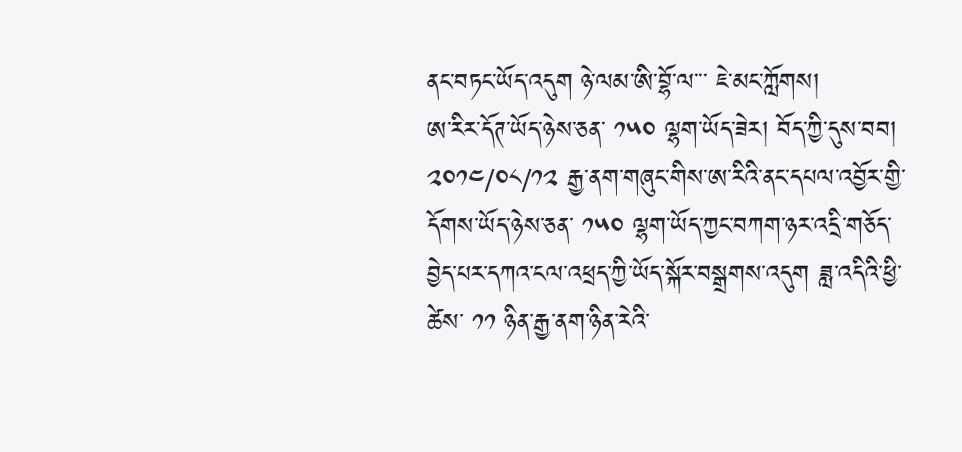ནང་བཏང་ཡོད་འདུག ཉེ་ལམ་ཨི་བྷོ་ལ་་་ ཇེ་མང་ཀློགས།
ཨ་རིར་དོཊ་ཡོད་ཉེས་ཅན་ ༡༥༠ ལྷག་ཡོད་ཟེར། བོད་ཀྱི་དུས་བབ། ༢༠༡༤/༠༨/༡༢ རྒྱ་ནག་གཞུང་གིས་ཨ་རིའི་ནང་དཔལ་འབྱོར་གྱི་དོགས་ཡོད་ཉེས་ཅན་ ༡༥༠ ལྷག་ཡོད་ཀྱང་བཀག་ཉར་འདྲི་གཅོད་བྱེད་པར་དཀའ་ངལ་འཕྲད་ཀྱི་ཡོད་སྐོར་བསྒྲགས་འདུག ཟླ་འདིའི་ཕྱི་ཚེས་ ༡༡ ཉིན་རྒྱ་ནག་ཉིན་རེའི་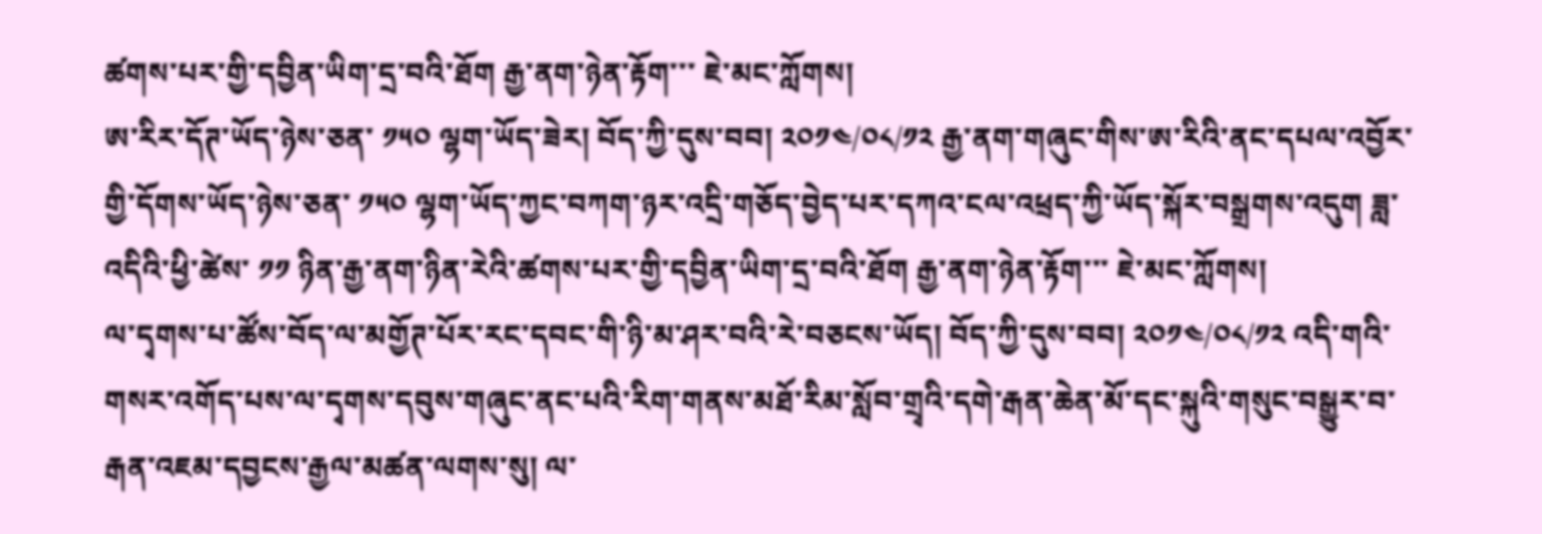ཚགས་པར་གྱི་དབྱིན་ཡིག་དྲ་བའི་ཐོག རྒྱ་ནག་ཉེན་རྟོག་་་ ཇེ་མང་ཀློགས།
ཨ་རིར་དོཊ་ཡོད་ཉེས་ཅན་ ༡༥༠ ལྷག་ཡོད་ཟེར། བོད་ཀྱི་དུས་བབ། ༢༠༡༤/༠༨/༡༢ རྒྱ་ནག་གཞུང་གིས་ཨ་རིའི་ནང་དཔལ་འབྱོར་གྱི་དོགས་ཡོད་ཉེས་ཅན་ ༡༥༠ ལྷག་ཡོད་ཀྱང་བཀག་ཉར་འདྲི་གཅོད་བྱེད་པར་དཀའ་ངལ་འཕྲད་ཀྱི་ཡོད་སྐོར་བསྒྲགས་འདུག ཟླ་འདིའི་ཕྱི་ཚེས་ ༡༡ ཉིན་རྒྱ་ནག་ཉིན་རེའི་ཚགས་པར་གྱི་དབྱིན་ཡིག་དྲ་བའི་ཐོག རྒྱ་ནག་ཉེན་རྟོག་་་ ཇེ་མང་ཀློགས།
ལ་དྭགས་པ་ཚོས་བོད་ལ་མགྱོཊ་པོར་རང་དབང་གི་ཉི་མ་ཤར་བའི་རེ་བཅངས་ཡོད། བོད་ཀྱི་དུས་བབ། ༢༠༡༤/༠༨/༡༢ འདི་གའི་གསར་འགོད་པས་ལ་དྭགས་དབུས་གཞུང་ནང་པའི་རིག་གནས་མཐོ་རིམ་སློབ་གྲྭའི་དགེ་རྒན་ཆེན་མོ་དང་སྐུའི་གསུང་བསྒྱུར་བ་རྒན་འཇམ་དབྱངས་རྒྱལ་མཚན་ལགས་སུ། ལ་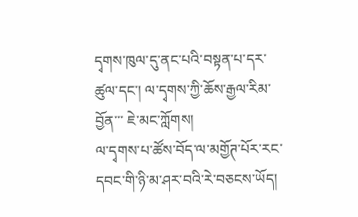དྭགས་ཁུལ་དུ་ནང་པའི་བསྟན་པ་དར་ཚུལ་དང་། ལ་དྭགས་ཀྱི་ཆོས་རྒྱལ་རིམ་བྱོན་་་ ཇེ་མང་ཀློགས།
ལ་དྭགས་པ་ཚོས་བོད་ལ་མགྱོཊ་པོར་རང་དབང་གི་ཉི་མ་ཤར་བའི་རེ་བཅངས་ཡོད།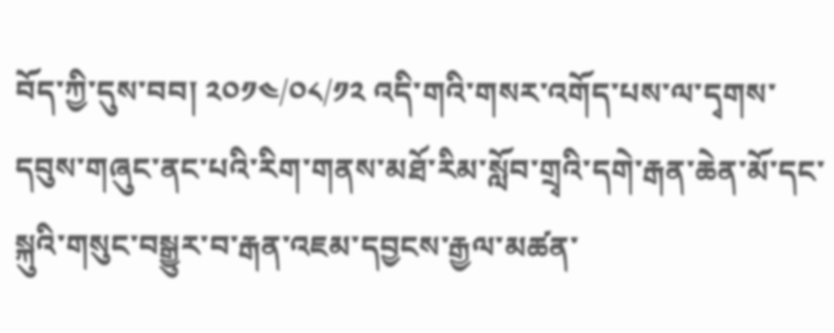བོད་ཀྱི་དུས་བབ། ༢༠༡༤/༠༨/༡༢ འདི་གའི་གསར་འགོད་པས་ལ་དྭགས་དབུས་གཞུང་ནང་པའི་རིག་གནས་མཐོ་རིམ་སློབ་གྲྭའི་དགེ་རྒན་ཆེན་མོ་དང་སྐུའི་གསུང་བསྒྱུར་བ་རྒན་འཇམ་དབྱངས་རྒྱལ་མཚན་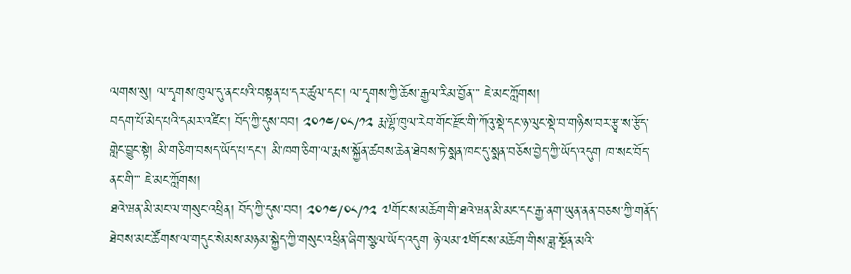ལགས་སུ། ལ་དྭགས་ཁུལ་དུ་ནང་པའི་བསྟན་པ་དར་ཚུལ་དང་། ལ་དྭགས་ཀྱི་ཆོས་རྒྱལ་རིམ་བྱོན་་་ ཇེ་མང་ཀློགས།
བདག་པོ་མེད་པའི་དམར་འཛིང་། བོད་ཀྱི་དུས་བབ། ༢༠༡༤/༠༨/༡༢ རྨ་ལྷོ་ཁུལ་རེབ་གོང་རྫོང་གི་ཀོའུ་སྡེ་དང་ཉ་ལུང་སྡེ་བ་གཉིས་བར་རྩྭ་ས་རྩོད་གླེང་བྱུང་སྟེ། མི་གཅིག་བསད་ཡོད་པ་དང་། མི་ཁག་ཅིག་ལ་རྨས་སྐྱོན་ཚབས་ཆེན་ཐེབས་ཏེ་སྨན་ཁང་དུ་སྨན་བཅོས་བྱེད་ཀྱི་ཡོད་འདུག ཁ་སང་བོད་ནང་གི་་་ ཇེ་མང་ཀློགས།
ཐའེ་ཝན་མི་མང་ལ་གསུང་འཕྲིན། བོད་ཀྱི་དུས་བབ། ༢༠༡༤/༠༨/༡༢ ༧གོང་ས་མཆོག་གི་ཐའེ་ཝན་མི་མང་དང་རྒྱ་ནག་ཡུན་ནན་བཅས་ཀྱི་གནོད་ཐེབས་མང་ཚོགས་ལ་གདུང་སེམས་མཉམ་སྐྱེད་ཀྱི་གསུང་འཕྲིན་ཞིག་སྩལ་ཡོད་འདུག ཉེ་ལམ་༧གོང་ས་མཆོག་གིས་ཟླ་སྔོན་མའི་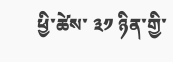ཕྱི་ཚེས་ ༣༡ ཉིན་གྱི་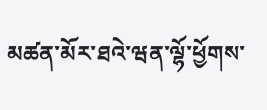མཚན་མོར་ཐའེ་ཝན་ལྷོ་ཕྱོགས་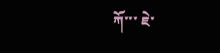ཀོ་་་ ཇེ་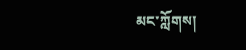མང་ཀློགས།